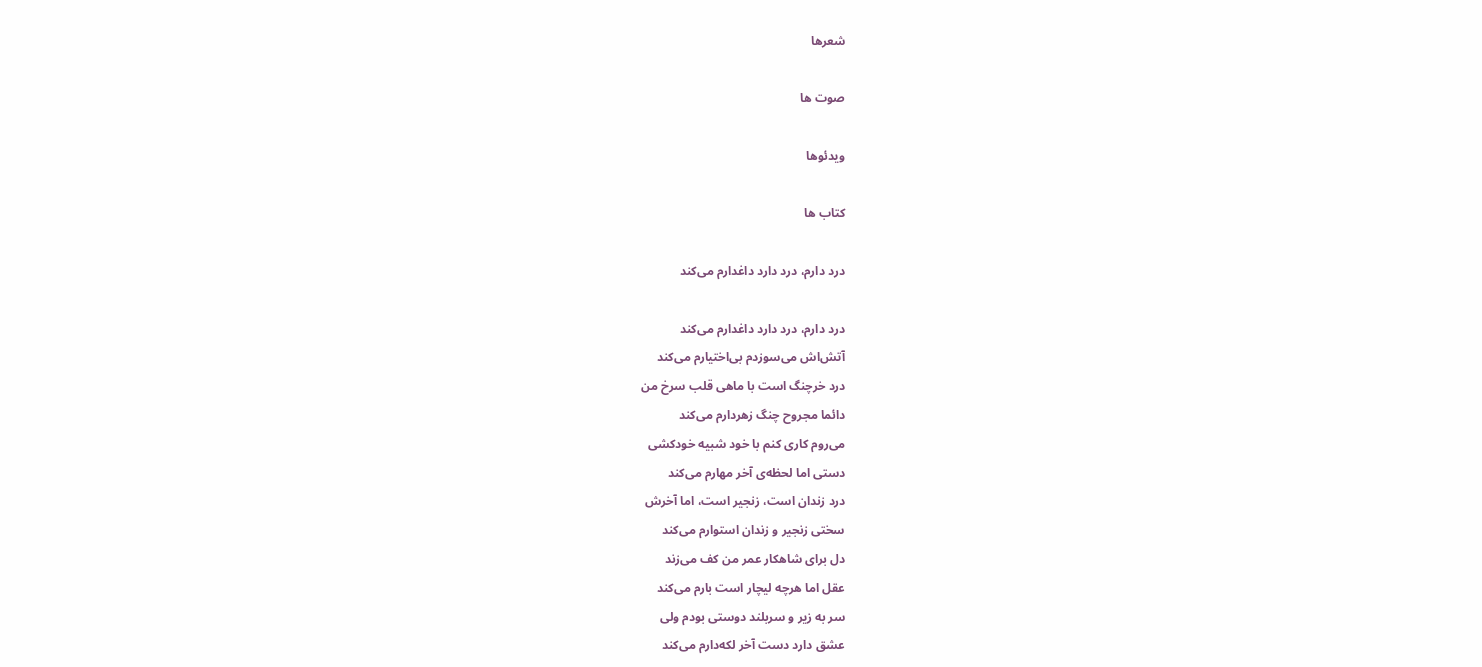شعرها

صوت ها

ویدئوها

کتاب ها

درد دارم، درد دارد داغدارم می‌کند

درد دارم، درد دارد داغدارم می‌کند
آتش‌اش می‌سوزدم بی‌اختیارم می‌کند
درد خرچنگ است با ماهی قلب سرخ من
دائما مجروح چنگ زهردارم می‌کند
می‌روم کاری کنم با خود شبیه خودکشی
دستی اما لحظه‌ی آخر مهارم می‌کند
درد زندان است، زنجیر است، اما آخرش
سختی زنجیر و زندان استوارم می‌کند
دل برای شاهکار عمر من کف می‌زند
عقل اما هرچه لیچار است بارم می‌کند
سر به زیر و سربلند دوستی بودم ولی
عشق دارد دست آخر لکه‌دارم می‌کند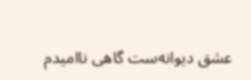عشق دیوانه‌ست گاهی نا‌امیدم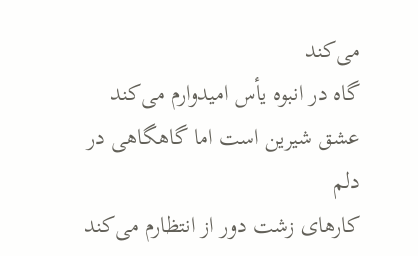می‌کند
گاه در انبوه یأس امیدوارم می‌کند
عشق شیرین است اما گاهگاهی در دلم
کارهای زشت دور از انتظارم می‌کند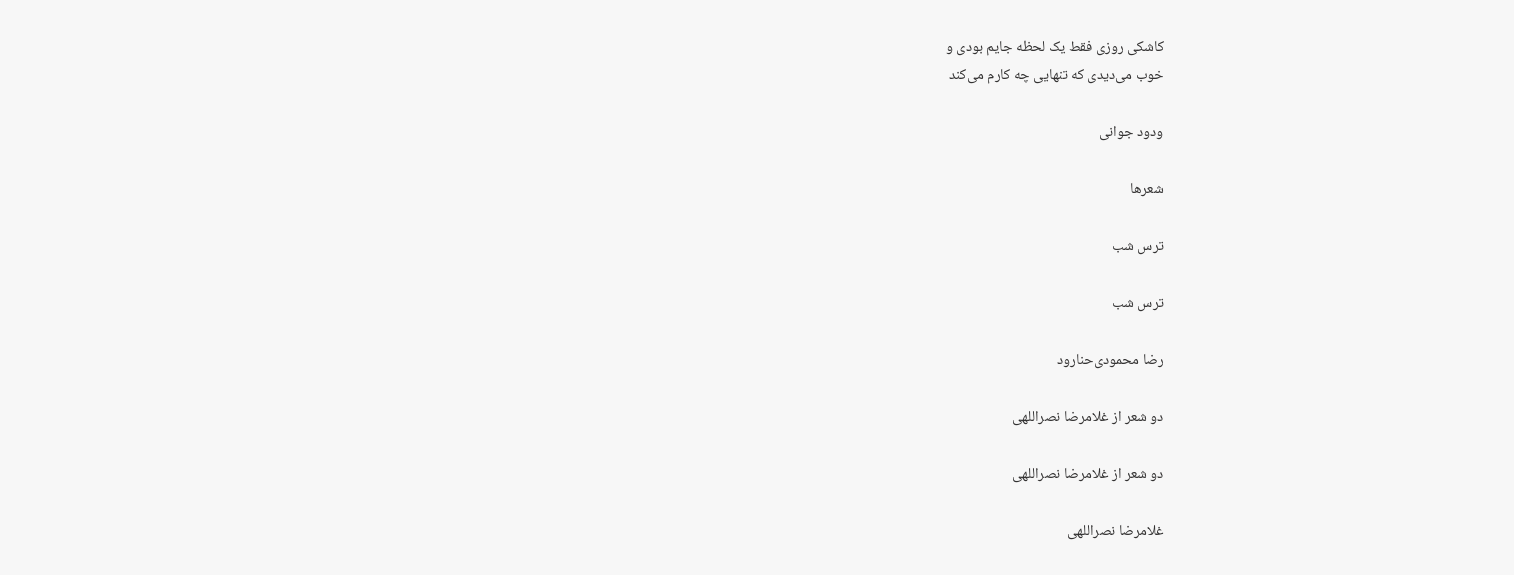کاشکی روزی فقط یک لحظه جایم بودی و
خوب می‌دیدی که تنهایی چه کارم می‌کند

ودود جوانی

شعرها

ترس شب

ترس شب

رضا محمودی‌حنارود

دو شعر از غلامرضا نصراللهی

دو شعر از غلامرضا نصراللهی

غلامرضا نصراللهی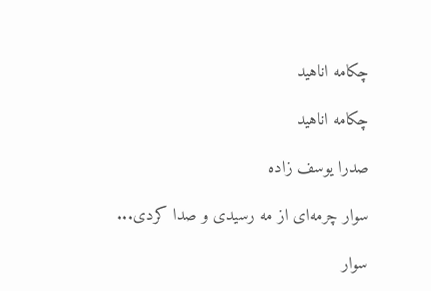چکامه اناهید

چکامه اناهید

صدرا یوسف زاده

سوار چرمه‌ای از مه رسیدی و صدا کردی...

سوار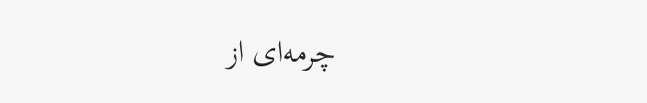چرمه‌ای از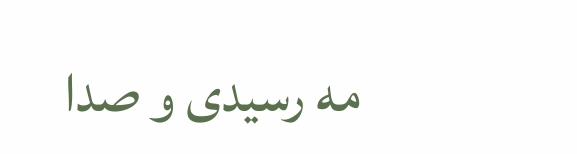مه رسیدی و صدا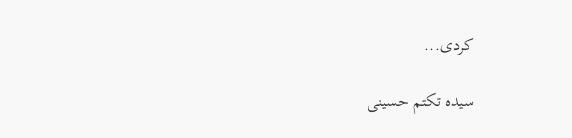کردی...

سیده تکتم حسینی